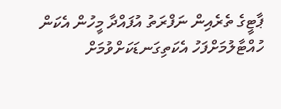ޕާޓީގެ ތެރެއިން ނަފްރަތު އުފައްދާ މީހުން އެކަން ހުއްޓާލުމަށްފަހު އެކަތިގަނޑަކަށްވުމަށް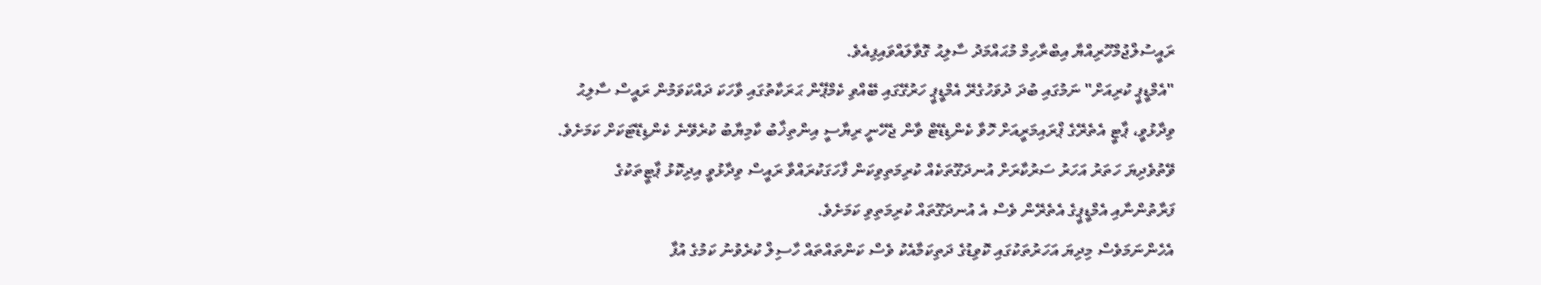ރައީސުލްޖުމްހޫރިއްޔާ އިބްރާހިމް މުޙައްމަދު ސާލިޙު ގޮވާލައްވައިފިއެވެ.
"އެމްޑީޕީ ކުރިއަށް" ނަމުގައި ބުދަ ދުވަހުގެރޭ އެމްޑީޕީ ހަރުގޭގައި ބޭއްވި ކެމްޕޭން ޙަރަކާތުގައި ވާހަކަ ދައްކަވަމުން ރައީސް ސާލިޙު ވިދާޅުވީ، ޕާޓީ އެތެރޭގެ ޕްރައިމަރީއަށް ހޮވާ ކެންޑިޑޭޓް ވާން ޖެހޭނީ ރިޔާސީ އިންތިޚާބު ކާމިޔާބު ކުރެވޭނެ ކެންޑިޑޭޓަކަށް ކަމަށެވެ.
ވޭތުވެދިޔަ ހަތަރު އަހަރު ސަރުކާރަށް އުނދަގޫތަކެއް ކުރިމަތިވިކަން ފާހަގަކުރައްވާ ރައީސް ވިދާޅުވީ އިދިކޮޅު ޕާޓީތަކުގެ ފަރާތުންނާއި އެމްޑީޕީގެ އެތެރޭން ވެސް އެ އުނދަގޫތައް ކުރިމަތިވި ކަމަށެވެ.
އެހެންނަމަވެސް މިދިޔަ އަހަރުތަކުގައި ކޮވިޑުގެ ދަތިކަމާއެކު ވެސް ކަންތައްތައް ހާސިލް ކުރެވުނު ކަމުގެ އުފާ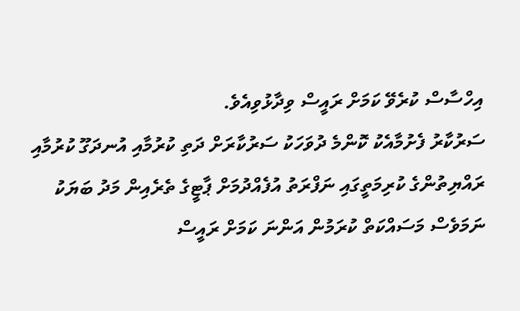އިހްސާސް ކުރެވޭ ކަމަށް ރައީސް ވިދާޅުވިއެވެ.
ސަރުކާރު ފެށުމާއެކު ކޮންމެ ދުވަހަކު ސަރުކާރަށް ދަތި ކުރުމާއި އުނދަގޫ ކުރުމާއި ރައްޔިތުންގެ ކުރިމަތީގައި ނަފްރަތު އުފެއްދުމަށް ޕާޓީގެ ތެރެއިން މަދު ބަޔަކު ނަމަވެސް މަސައްކަތް ކުރަމުން އަންނަ ކަމަށް ރައީސް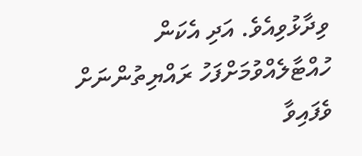ވިދާޅުވިއެވެ. އަދި އެކަން ހުއްޓާލެއްވުމަށްފަހު ރައްޔިތުންނަށް ވެފައިވާ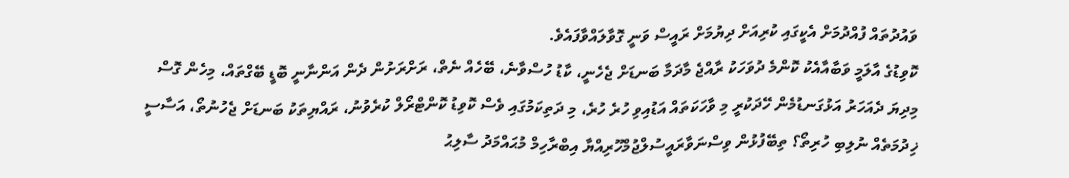ވައުދުތައް ފުއްދުމަށް އެކީގައި ކުރިއަށް ދިޔުމަށް ރައީސް ވަނީ ގޮވާލައްވާފައެވެ.
ކޮވިޑުގެ އާލަމީ ވަބާއާއެކު ކޮންމެ ދުވަހަކު ރާއްޖެ މާދަމާ ބަނޑަށް ޖެހެނީ، ކާޑު ހުސްވާނެ، ބޭހެއް ނެތް، ރަށްރަށުން ދެން އަންނާނީ ބޮޑީ ބޭގްތައް، މިހެން ގޮސް މިދިޔަ ދެއަހަރު އަޅުގަނޑުމެން ހޭދަކުރީ މި ވާހަކަތައް އަޑުއިވި ހުރެ ހުރެ، މި ދަތިކަމުގައި ވެސް ކޮވިޑު ކޮންޓްރޯލް ކުރެވުނު، ރައްޔިތަކު ބަނޑަށް ޖެހުނުތޯ، އަސާސީ ޚިދުމަތެއް ނުލިބި ހުރިތޯ؟ ތިބޭފުޅުން ވިސްނަވާރައީސުލްޖުމްހޫރިއްޔާ އިބްރާހިމް މުޙައްމަދު ސާލިޙު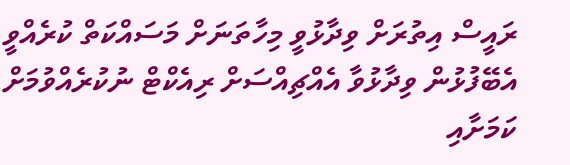ރައީސް އިތުރަށް ވިދާޅުވީ މިހާތަނަށް މަސައްކަތް ކުރެއްވީ އެބޭފުޅުން ވިދާޅުވާ އެއްޗިއްސަށް ރިއެކްޓް ނުކުރެއްވުމަށް ކަމަށާއި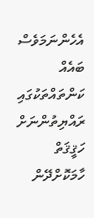އެހެންނަމަވެސް ބައެއް ކަންތައްތަކުގައި ރައްޔިތުންނަށް ހަޤީޤަތް ހާމަކޮށްދޭން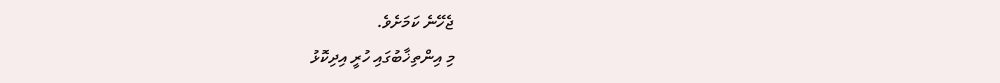ޖެހޭނެ ކަމަށެވެ.
މި އިންތިޚާބުގައި ހުރީ އިދިކޮޅު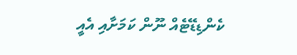ކެންޑިޑޭޓެއް ނޫން ކަމަށާއި އެއީ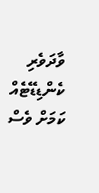ވާދަވެރި ކެންޑިޑޭޓެއް ކަމަށް ވެސް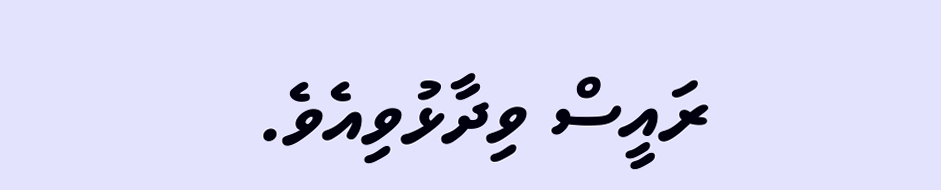ރައީސް ވިދާޅުވިއެވެ.